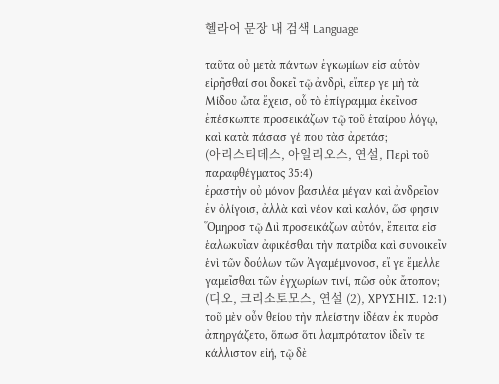헬라어 문장 내 검색 Language

ταῦτα οὐ μετὰ πάντων ἐγκωμίων εἰσ αὑτὸν εἰρῆσθαί σοι δοκεῖ τῷ ἀνδρὶ, εἴπερ γε μὴ τὰ Μίδου ὦτα ἔχεισ, οὗ τὸ ἐπίγραμμα ἐκεῖνοσ ἐπέσκωπτε προσεικάζων τῷ τοῦ ἑταίρου λόγῳ, καὶ κατὰ πάσασ γέ που τὰσ ἀρετάσ;
(아리스티데스, 아일리오스, 연설, Περὶ τοῦ παραφθέγματος 35:4)
ἐραστὴν οὐ μόνον βασιλέα μέγαν καὶ ἀνδρεῖον ἐν ὀλίγοισ, ἀλλὰ καὶ νέον καὶ καλόν, ὥσ φησιν Ὅμηροσ τῷ Διὶ προσεικάζων αὐτόν, ἔπειτα εἰσ ἑαλωκυῖαν ἀφικέσθαι τὴν πατρίδα καὶ συνοικεῖν ἑνὶ τῶν δούλων τῶν Ἀγαμέμνονοσ, εἴ γε ἔμελλε γαμεῖσθαι τῶν ἐγχωρίων τινί, πῶσ οὐκ ἄτοπον;
(디오, 크리소토모스, 연설 (2), ΧΡΥΣΗΙΣ. 12:1)
τοῦ μὲν οὖν θείου τὴν πλείστην ἰδέαν ἐκ πυρὸσ ἀπηργάζετο, ὅπωσ ὅτι λαμπρότατον ἰδεῖν τε κάλλιστον εἰή, τῷ δὲ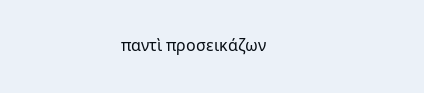παντὶ προσεικάζων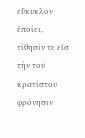εὔκυκλον ἐποίει, τίθησίν τε εἰσ τὴν τοῦ κρατίστου φρόνησιν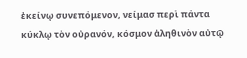ἐκείνῳ συνεπόμενον, νείμασ περὶ πάντα κύκλῳ τὸν οὐρανόν, κόσμον ἀληθινὸν αὐτῷ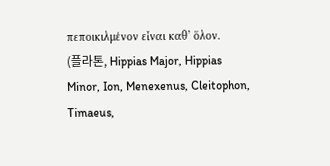πεποικιλμένον εἶναι καθ’ ὅλον.
(플라톤, Hippias Major, Hippias Minor, Ion, Menexenus, Cleitophon, Timaeus,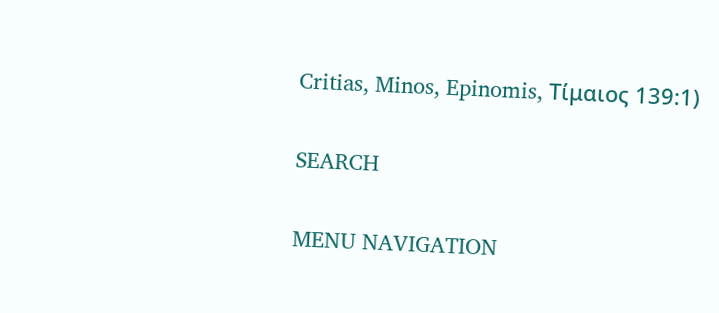Critias, Minos, Epinomis, Τίμαιος 139:1)

SEARCH

MENU NAVIGATION